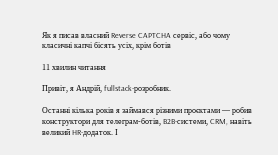Як я писав власний Reverse CAPTCHA сервіс, або чому класичні капчі бісять усіх, крім ботів

11 хвилин читання

Привіт, я Андрій, fullstack-розробник.

Останні кілька років я займався різними проєктами — робив конструктори для телеграм-ботів, B2B-системи, CRM, навіть великий HR-додаток. І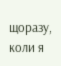щоразу, коли я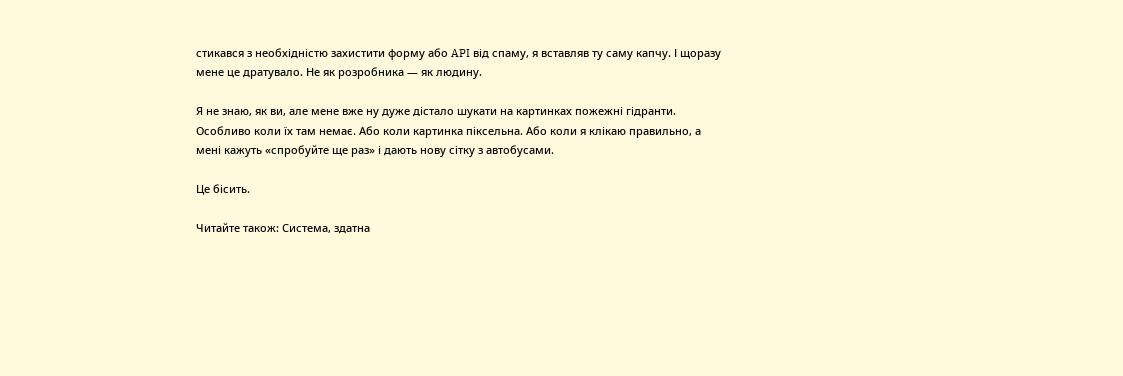стикався з необхідністю захистити форму або API від спаму, я вставляв ту саму капчу. І щоразу мене це дратувало. Не як розробника — як людину.

Я не знаю, як ви, але мене вже ну дуже дістало шукати на картинках пожежні гідранти. Особливо коли їх там немає. Або коли картинка піксельна. Або коли я клікаю правильно, а мені кажуть «спробуйте ще раз» і дають нову сітку з автобусами.

Це бісить.

Читайте також: Система, здатна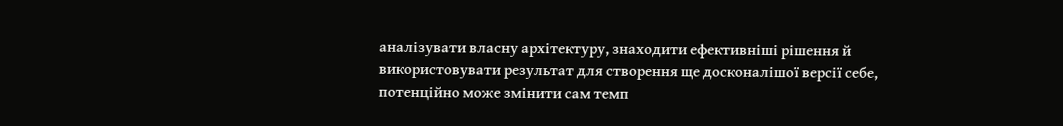аналізувати власну архітектуру, знаходити ефективніші рішення й використовувати результат для створення ще досконалішої версії себе, потенційно може змінити сам темп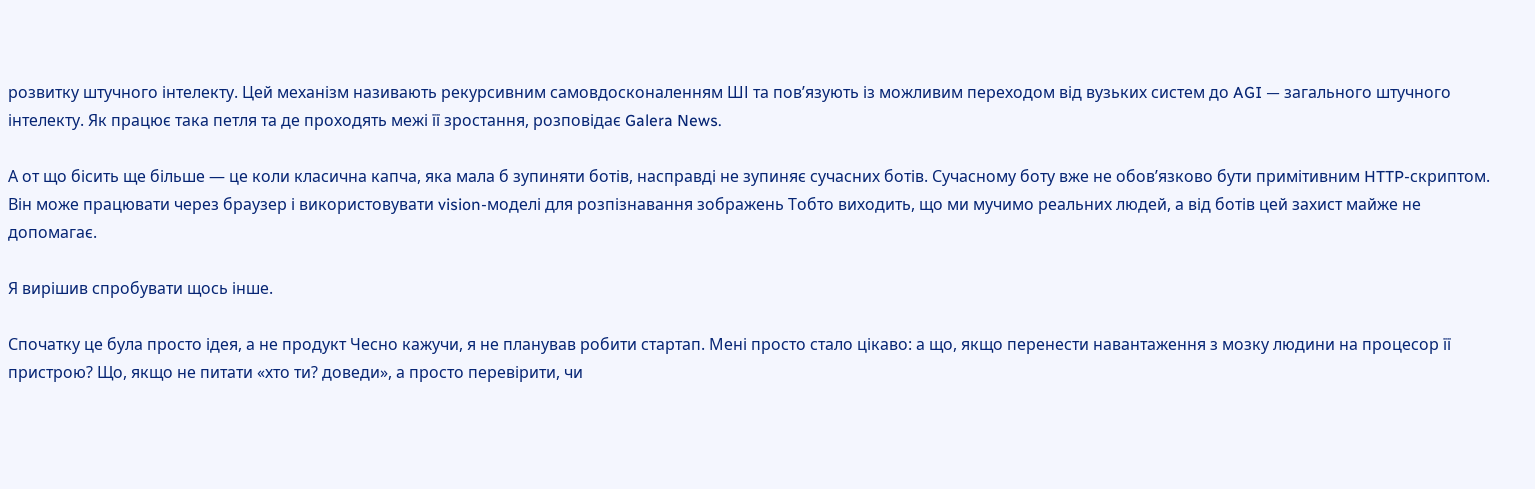розвитку штучного інтелекту. Цей механізм називають рекурсивним самовдосконаленням ШІ та пов’язують із можливим переходом від вузьких систем до AGI — загального штучного інтелекту. Як працює така петля та де проходять межі її зростання, розповідає Galera News.

А от що бісить ще більше — це коли класична капча, яка мала б зупиняти ботів, насправді не зупиняє сучасних ботів. Сучасному боту вже не обов’язково бути примітивним HTTP-скриптом. Він може працювати через браузер і використовувати vision-моделі для розпізнавання зображень Тобто виходить, що ми мучимо реальних людей, а від ботів цей захист майже не допомагає.

Я вирішив спробувати щось інше.

Спочатку це була просто ідея, а не продукт Чесно кажучи, я не планував робити стартап. Мені просто стало цікаво: а що, якщо перенести навантаження з мозку людини на процесор її пристрою? Що, якщо не питати «хто ти? доведи», а просто перевірити, чи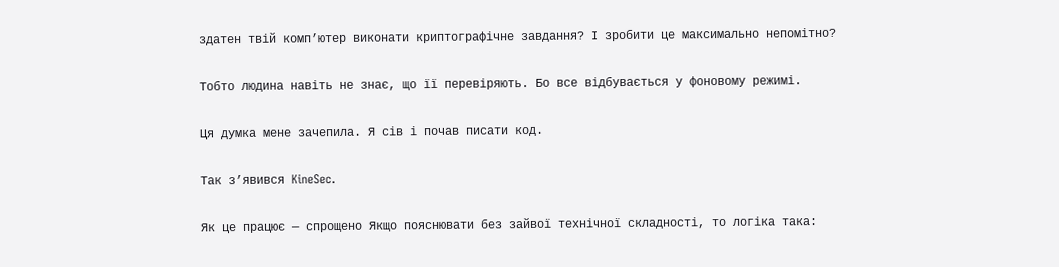здатен твій комп’ютер виконати криптографічне завдання? І зробити це максимально непомітно?

Тобто людина навіть не знає, що її перевіряють. Бо все відбувається у фоновому режимі.

Ця думка мене зачепила. Я сів і почав писати код.

Так з’явився KineSec.

Як це працює — спрощено Якщо пояснювати без зайвої технічної складності, то логіка така: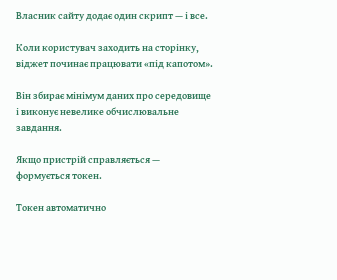Власник сайту додає один скрипт — і все.

Коли користувач заходить на сторінку, віджет починає працювати «під капотом».

Він збирає мінімум даних про середовище і виконує невелике обчислювальне завдання.

Якщо пристрій справляється — формується токен.

Токен автоматично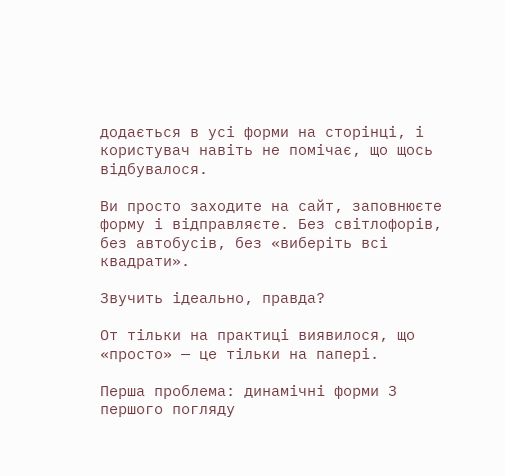додається в усі форми на сторінці, і користувач навіть не помічає, що щось відбувалося.

Ви просто заходите на сайт, заповнюєте форму і відправляєте. Без світлофорів, без автобусів, без «виберіть всі квадрати».

Звучить ідеально, правда?

От тільки на практиці виявилося, що «просто» — це тільки на папері.

Перша проблема: динамічні форми З першого погляду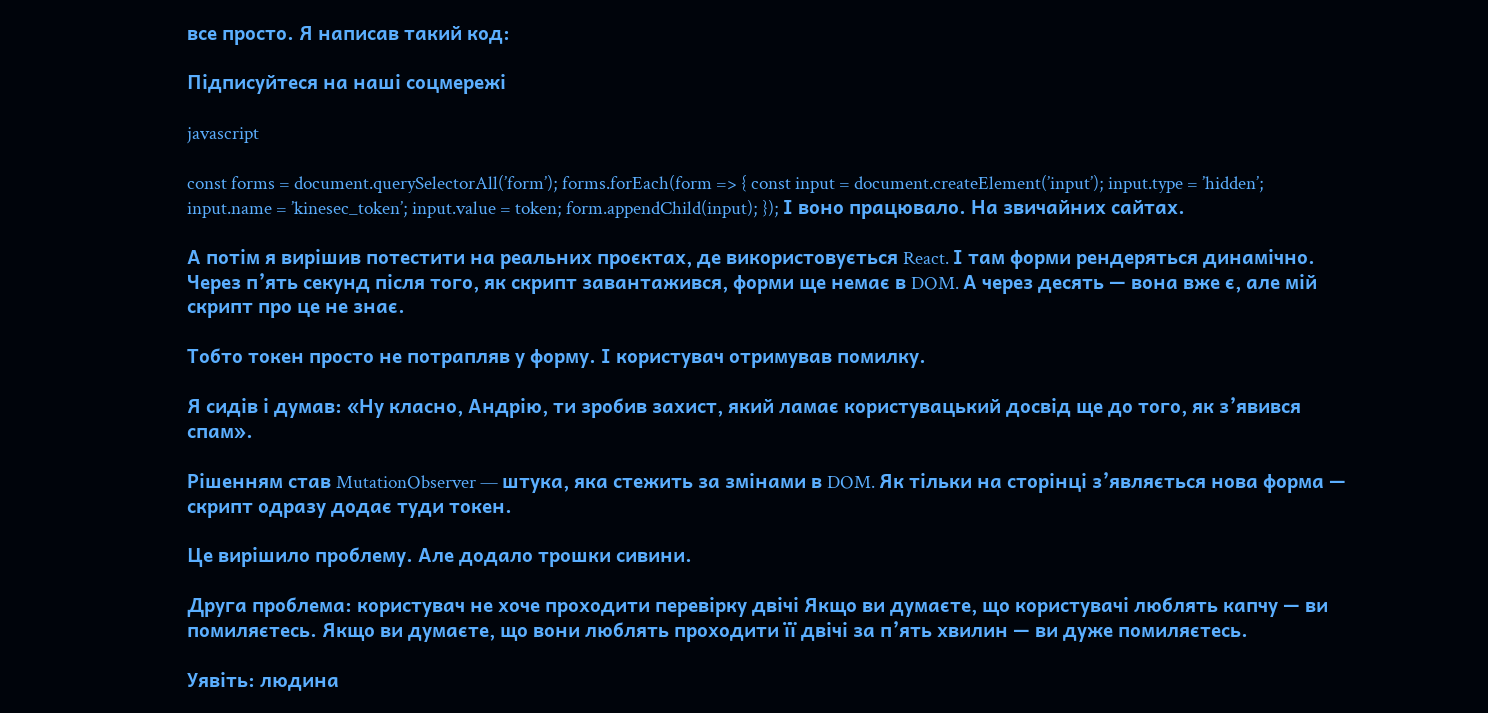все просто. Я написав такий код:

Підписуйтеся на наші соцмережі

javascript

const forms = document.querySelectorAll(’form’); forms.forEach(form => { const input = document.createElement(’input’); input.type = ’hidden’; input.name = ’kinesec_token’; input.value = token; form.appendChild(input); }); І воно працювало. На звичайних сайтах.

А потім я вирішив потестити на реальних проєктах, де використовується React. І там форми рендеряться динамічно. Через п’ять секунд після того, як скрипт завантажився, форми ще немає в DOM. А через десять — вона вже є, але мій скрипт про це не знає.

Тобто токен просто не потрапляв у форму. І користувач отримував помилку.

Я сидів і думав: «Ну класно, Андрію, ти зробив захист, який ламає користувацький досвід ще до того, як з’явився спам».

Рішенням став MutationObserver — штука, яка стежить за змінами в DOM. Як тільки на сторінці з’являється нова форма — скрипт одразу додає туди токен.

Це вирішило проблему. Але додало трошки сивини.

Друга проблема: користувач не хоче проходити перевірку двічі Якщо ви думаєте, що користувачі люблять капчу — ви помиляєтесь. Якщо ви думаєте, що вони люблять проходити її двічі за п’ять хвилин — ви дуже помиляєтесь.

Уявіть: людина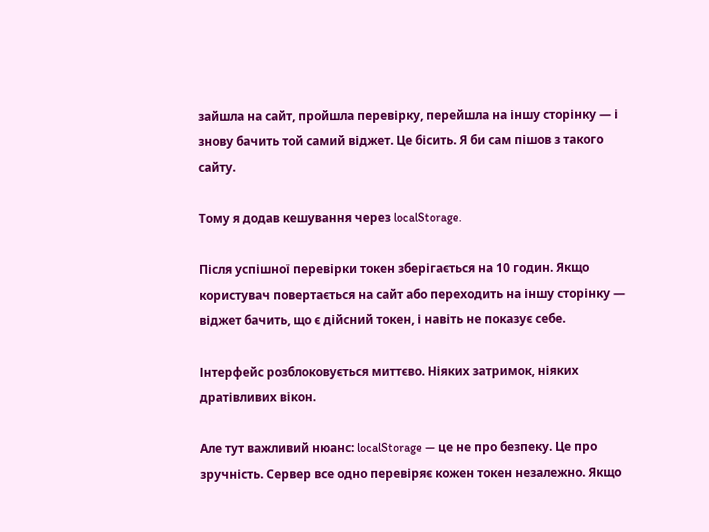зайшла на сайт, пройшла перевірку, перейшла на іншу сторінку — і знову бачить той самий віджет. Це бісить. Я би сам пішов з такого сайту.

Тому я додав кешування через localStorage.

Після успішної перевірки токен зберігається на 10 годин. Якщо користувач повертається на сайт або переходить на іншу сторінку — віджет бачить, що є дійсний токен, і навіть не показує себе.

Інтерфейс розблоковується миттєво. Ніяких затримок, ніяких дратівливих вікон.

Але тут важливий нюанс: localStorage — це не про безпеку. Це про зручність. Сервер все одно перевіряє кожен токен незалежно. Якщо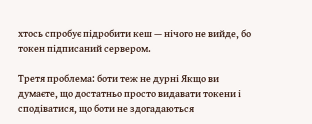хтось спробує підробити кеш — нічого не вийде, бо токен підписаний сервером.

Третя проблема: боти теж не дурні Якщо ви думаєте, що достатньо просто видавати токени і сподіватися, що боти не здогадаються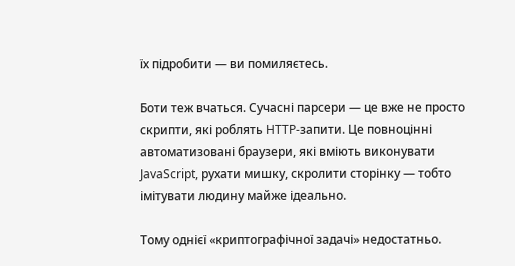їх підробити — ви помиляєтесь.

Боти теж вчаться. Сучасні парсери — це вже не просто скрипти, які роблять HTTP-запити. Це повноцінні автоматизовані браузери, які вміють виконувати JavaScript, рухати мишку, скролити сторінку — тобто імітувати людину майже ідеально.

Тому однієї «криптографічної задачі» недостатньо.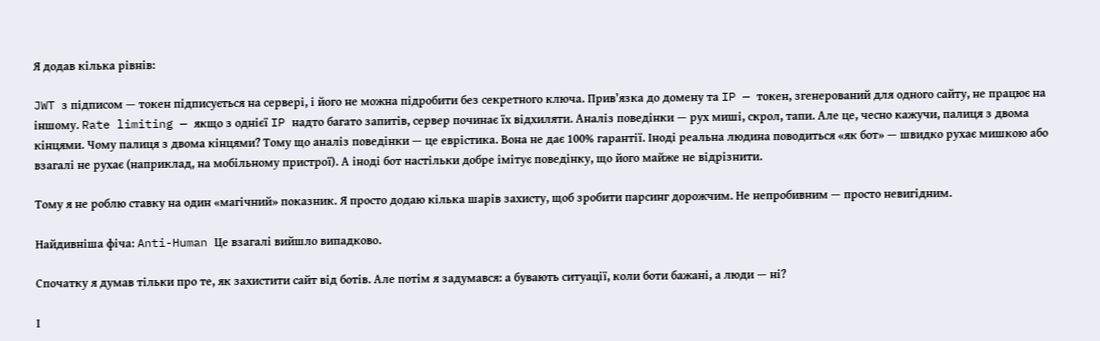Я додав кілька рівнів:

JWT з підписом — токен підписується на сервері, і його не можна підробити без секретного ключа. Прив’язка до домену та IP — токен, згенерований для одного сайту, не працює на іншому. Rate limiting — якщо з однієї IP надто багато запитів, сервер починає їх відхиляти. Аналіз поведінки — рух миші, скрол, тапи. Але це, чесно кажучи, палиця з двома кінцями. Чому палиця з двома кінцями? Тому що аналіз поведінки — це еврістика. Вона не дає 100% гарантії. Іноді реальна людина поводиться «як бот» — швидко рухає мишкою або взагалі не рухає (наприклад, на мобільному пристрої). А іноді бот настільки добре імітує поведінку, що його майже не відрізнити.

Тому я не роблю ставку на один «магічний» показник. Я просто додаю кілька шарів захисту, щоб зробити парсинг дорожчим. Не непробивним — просто невигідним.

Найдивніша фіча: Anti-Human Це взагалі вийшло випадково.

Спочатку я думав тільки про те, як захистити сайт від ботів. Але потім я задумався: а бувають ситуації, коли боти бажані, а люди — ні?

І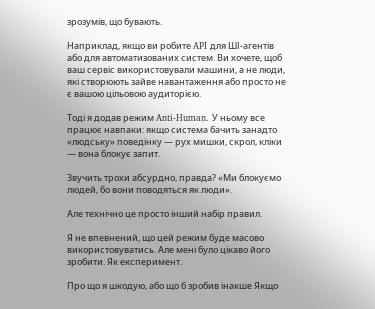зрозумів, що бувають.

Наприклад, якщо ви робите API для ШІ-агентів або для автоматизованих систем. Ви хочете, щоб ваш сервіс використовували машини, а не люди, які створюють зайве навантаження або просто не є вашою цільовою аудиторією.

Тоді я додав режим Anti-Human. У ньому все працює навпаки: якщо система бачить занадто «людську» поведінку — рух мишки, скрол, кліки — вона блокує запит.

Звучить трохи абсурдно, правда? «Ми блокуємо людей, бо вони поводяться як люди».

Але технічно це просто інший набір правил.

Я не впевнений, що цей режим буде масово використовуватись. Але мені було цікаво його зробити. Як експеримент.

Про що я шкодую, або що б зробив інакше Якщо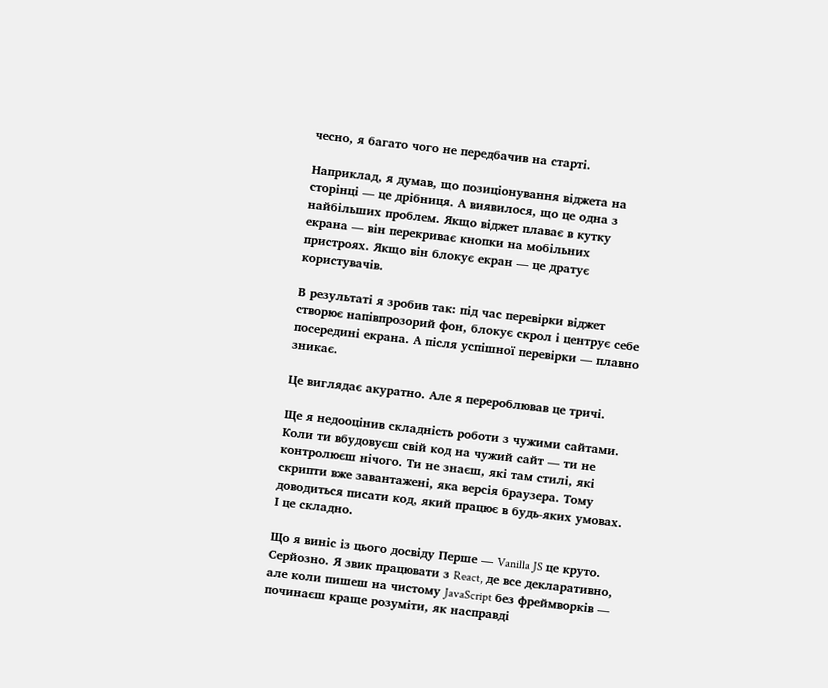чесно, я багато чого не передбачив на старті.

Наприклад, я думав, що позиціонування віджета на сторінці — це дрібниця. А виявилося, що це одна з найбільших проблем. Якщо віджет плаває в кутку екрана — він перекриває кнопки на мобільних пристроях. Якщо він блокує екран — це дратує користувачів.

В результаті я зробив так: під час перевірки віджет створює напівпрозорий фон, блокує скрол і центрує себе посередині екрана. А після успішної перевірки — плавно зникає.

Це виглядає акуратно. Але я перероблював це тричі.

Ще я недооцінив складність роботи з чужими сайтами. Коли ти вбудовуєш свій код на чужий сайт — ти не контролюєш нічого. Ти не знаєш, які там стилі, які скрипти вже завантажені, яка версія браузера. Тому доводиться писати код, який працює в будь-яких умовах. І це складно.

Що я виніс із цього досвіду Перше — Vanilla JS це круто. Серйозно. Я звик працювати з React, де все декларативно, але коли пишеш на чистому JavaScript без фреймворків — починаєш краще розуміти, як насправді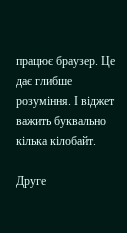працює браузер. Це дає глибше розуміння. І віджет важить буквально кілька кілобайт.

Друге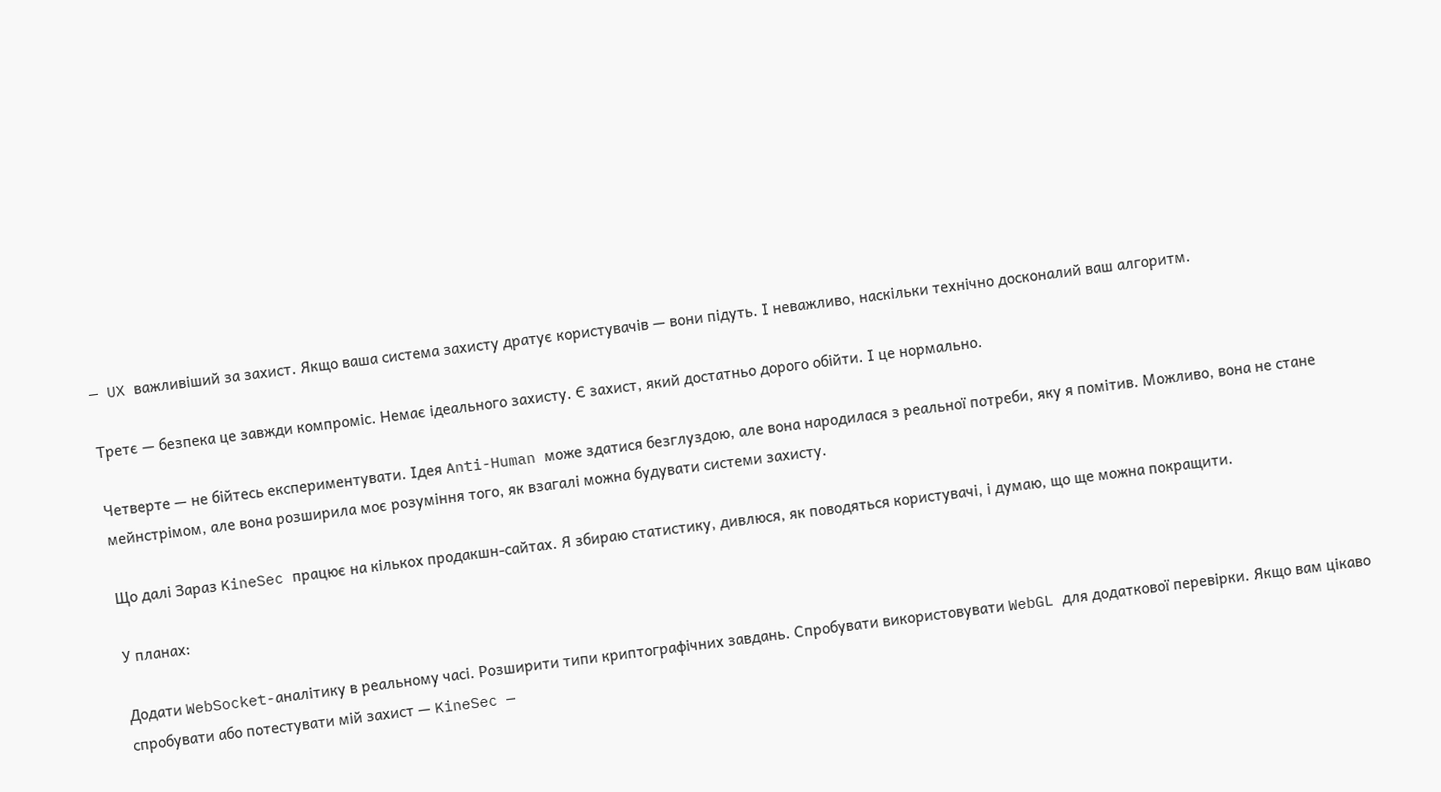— UX важливіший за захист. Якщо ваша система захисту дратує користувачів — вони підуть. І неважливо, наскільки технічно досконалий ваш алгоритм.

Третє — безпека це завжди компроміс. Немає ідеального захисту. Є захист, який достатньо дорого обійти. І це нормально.

Четверте — не бійтесь експериментувати. Ідея Anti-Human може здатися безглуздою, але вона народилася з реальної потреби, яку я помітив. Можливо, вона не стане мейнстрімом, але вона розширила моє розуміння того, як взагалі можна будувати системи захисту.

Що далі Зараз KineSec працює на кількох продакшн-сайтах. Я збираю статистику, дивлюся, як поводяться користувачі, і думаю, що ще можна покращити.

У планах:

Додати WebSocket-аналітику в реальному часі. Розширити типи криптографічних завдань. Спробувати використовувати WebGL для додаткової перевірки. Якщо вам цікаво спробувати або потестувати мій захист — KineSec —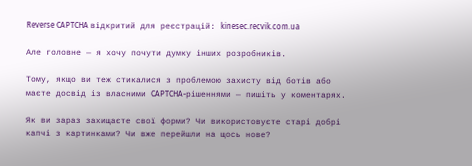Reverse CAPTCHA відкритий для реєстрацій: kinesec.recvik.com.ua

Але головне — я хочу почути думку інших розробників.

Тому, якщо ви теж стикалися з проблемою захисту від ботів або маєте досвід із власними CAPTCHA-рішеннями — пишіть у коментарях.

Як ви зараз захищаєте свої форми? Чи використовуєте старі добрі капчі з картинками? Чи вже перейшли на щось нове?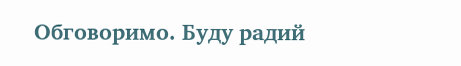Обговоримо. Буду радий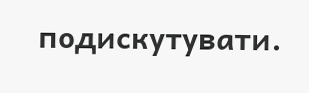подискутувати.